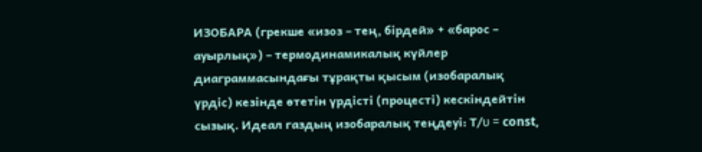ИЗОБАРА (грекше «изоз – тең, бірдей» + «барос – ауырлық») – термодинамикалық күйлер диаграммасындағы тұрақты қысым (изобаралық үрдіс) кезінде өтетін үрдісті (процесті) кескіндейтін сызық. Идеал газдың изобаралық теңдеуі: Т/υ = const,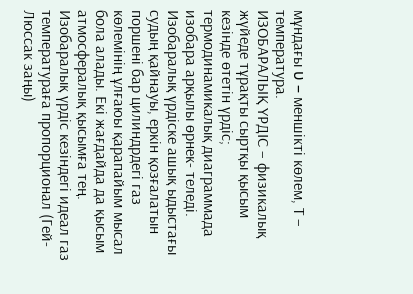мұндағы υ – меншікті көлем, Т – температура.
ИЗОБАРАЛЫҚ ҮРДІС – физикалық жүйеде тұрақты сыртқы қысым кезінде өтетін үрдіс; термодинамикалық диаграммада изобара арқылы өрнек- теледі. Изобаралық үрдіске ашық ыдыстағы судың қайнауы, еркін қозғалатын поршені бар цилиндрдегі газ көлемінің ұлғаюы қарапайым мысал бола алады. Екі жағдайда да қысым атмосфералық қысымға тең. Изобаралық үрдіс кезіндегі идеал газ температураға пропорционал (Гей-Люссак заңы)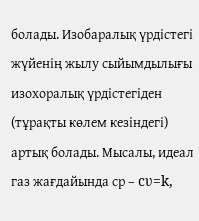болады. Изобаралық үрдістегі жүйенің жылу сыйымдылығы изохоралық үрдістегіден (тұрақты көлем кезіндегі) артық болады. Мысалы, идеал газ жағдайында сp – cυ=k,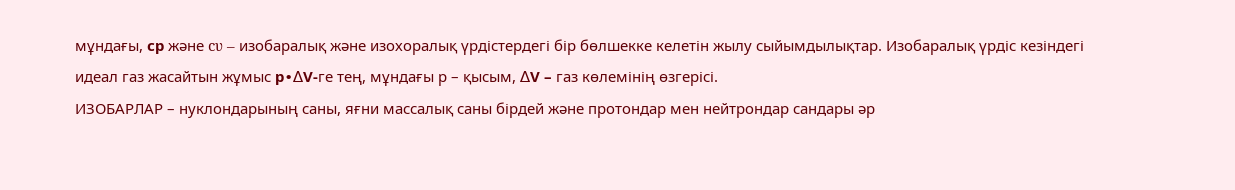мұндағы, cp және cυ – изобаралық және изохоралық үрдістердегі бір бөлшекке келетін жылу сыйымдылықтар. Изобаралық үрдіс кезіндегі идеал газ жасайтын жұмыс p∙∆V-ге тең, мұндағы р – қысым, ∆V – газ көлемінің өзгерісі.
ИЗОБАРЛАР – нуклондарының саны, яғни массалық саны бірдей және протондар мен нейтрондар сандары әр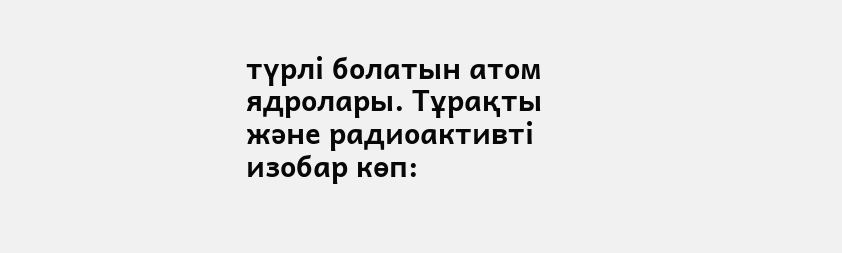түрлі болатын атом ядролары. Тұрақты және радиоактивті изобар көп: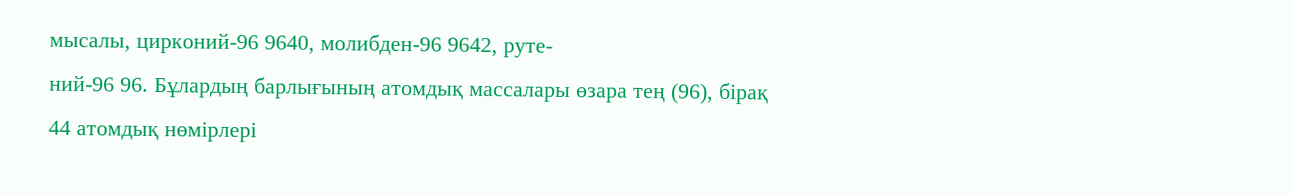мысалы, цирконий-96 9640, молибден-96 9642, руте-
ний-96 96. Бұлардың барлығының атомдық массалары өзара тең (96), бірақ
44 атомдық нөмірлері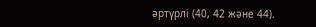әртүрлі (40, 42 және 44).